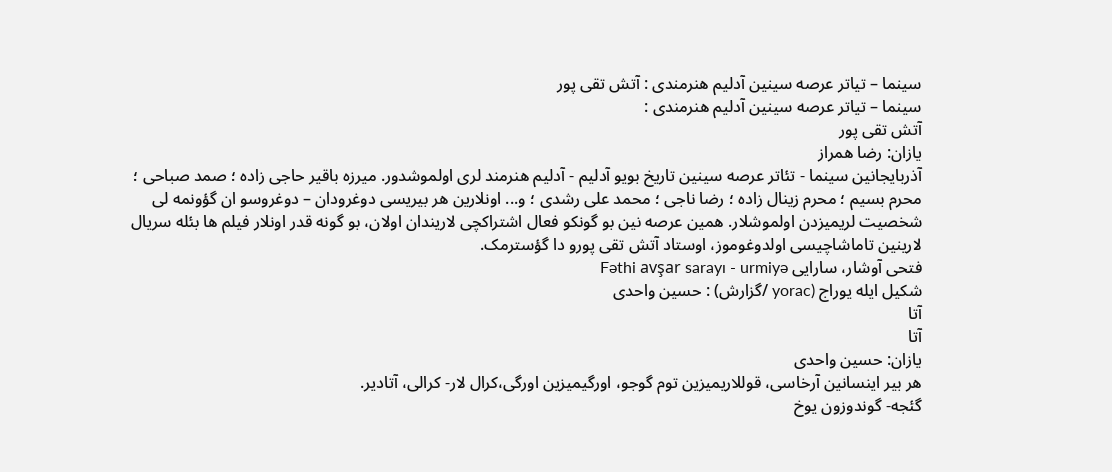سینما – تیاتر عرصه سینین آدلیم هنرمندی : آتش تقی پور
سینما – تیاتر عرصه سینین آدلیم هنرمندی :
آتش تقی پور
یازان: رضا همراز
آذربایجانین سینما - تئاتر عرصه سینین تاریخ بویو آدلیم - آدلیم هنرمند لری اولموشدور. میرزه باقیر حاجی زاده ؛ صمد صباحی ؛ محرم بسیم ؛ محرم زینال زاده ؛ رضا ناجی ؛ محمد علی رشدی ؛ و... اونلارین هر بیریسی دوغرودان – دوغروسو ان گؤونمه لی شخصیت لریمیزدن اولموشلار. همین عرصه نین بو گونکو فعال اشتراکچی لاریندان اولان، بو گونه قدر اونلار فیلم ها بئله سریال لارینین تاماشاچیسی اولدوغوموز، اوستاد آتش تقی پورو دا گؤسترمک.
فتحی آوشار، سارایی Fəthi avşar sarayı - urmiyə
شکیل ایله یوراج (yorac /گزارش) : حسین واحدى
آتا
آتا
یازان: حسین واحدی
هر بیر اینسانین آرخاسی، قوللاریمیزین توم گوجو، اورگیمیزین اورگی،كرال لار- كرالی، آتادیر.
گئجه- گوندوزون یوخ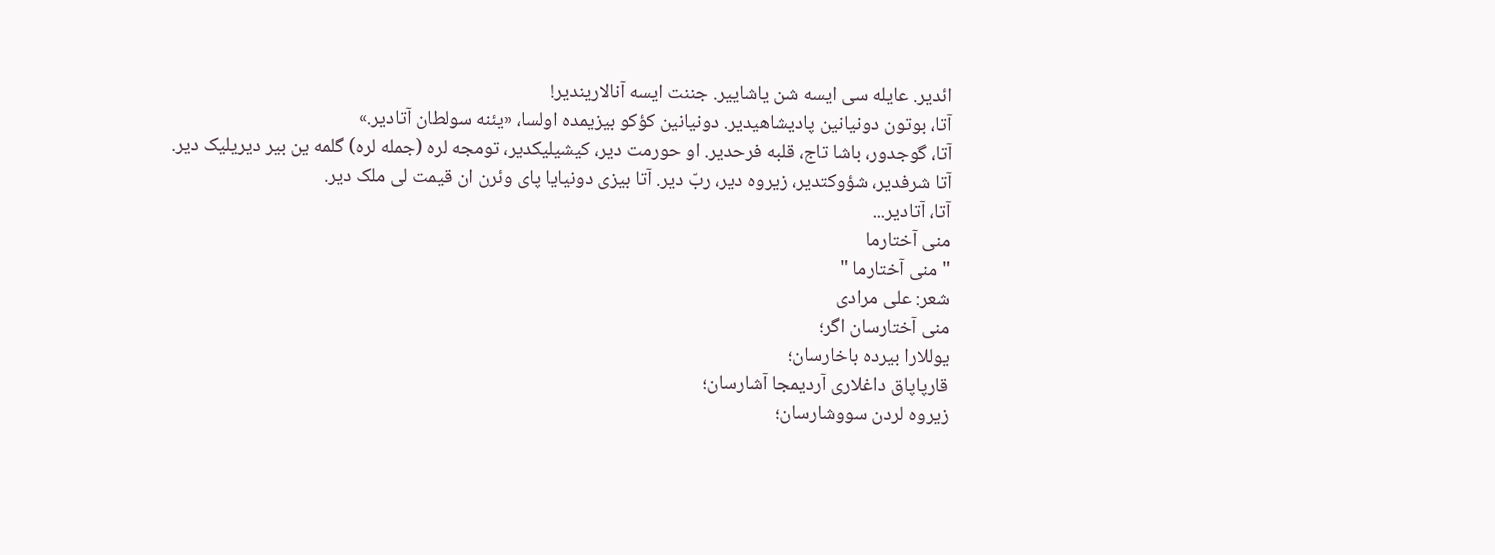ائدیر. عایله سی ایسه شن یاشاییر. جننت ایسه آنالاریندیر!
آتا، بوتون دونیانین پادیشاهیدیر. دونیانین كؤكو بیزیمده اولسا، «یئنه سولطان آتادیر.»
آتا، گوجدور، باشا تاج، قلبه فرحدیر. او حورمت دیر، كیشیلیكدیر، تومجه لره (جمله لره) گلمه ین بیر دیریلیک دیر.
آتا شرفدیر، شؤوكتدیر، زیروه دیر، ربّ دیر. آتا بیزی دونیایا پای وئرن ان قیمت لى ملک دیر.
آتا، آتادیر...
منی آختارما
" منی آختارما "
شعر: على مرادى
منی آختارسان اگر؛
یوللارا بیرده باخارسان؛
قارپاپاق داغلاری آردیمجا آشارسان؛
زیروه لردن سووشارسان؛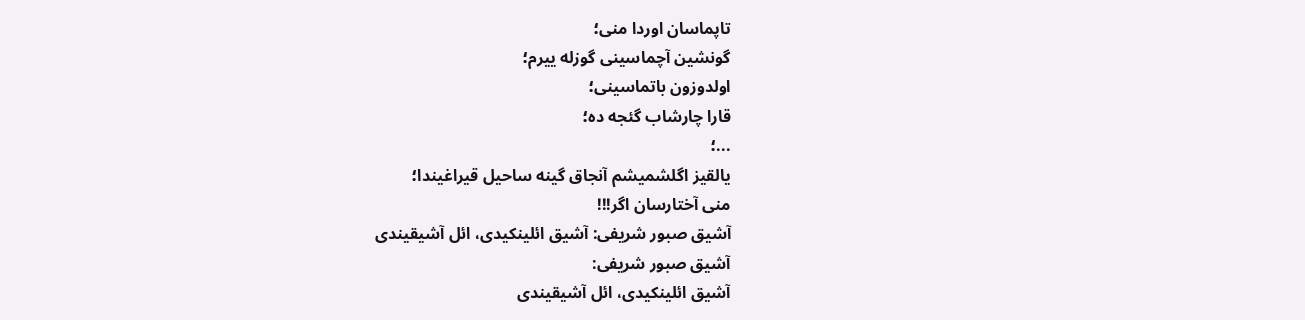تاپماسان اوردا منی؛
گونشین آچماسینی گوزله ییرم؛
اولدوزون باتماسینی؛
قارا چارشاب گئجه ده؛
...؛
یالقیز اگلشمیشم آنجاق گینه ساحیل قیراغیندا؛
منی آختارسان اگر!!!
آشیق صبور شریفی: آشیق ائلینكیدی، ائل آشیقیندی
آشیق صبور شریفی:
آشیق ائلینكیدی، ائل آشیقیندی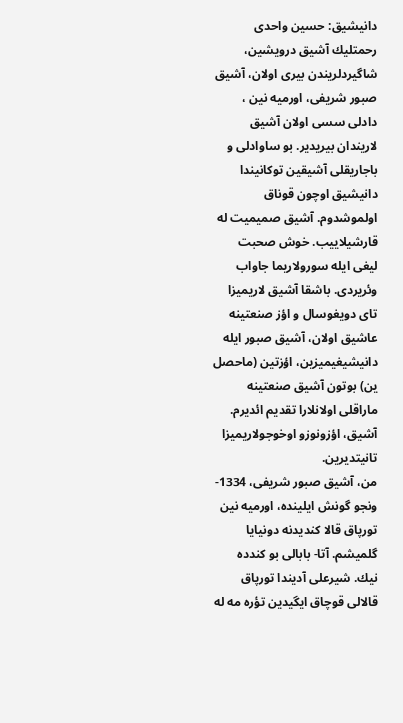دانیشیق: حسین واحدی
رحمتلیك آشیق درویشین، شاگیردلریندن بیری اولان، آشیق صبور شریفی، اورمیه نین ، دادلی سسی اولان آشیق لاریندان بیریدیر. بو ساوادلی و باجاریقلی آشیقین توكانیندا دانیشیق اوچون قوناق اولموشدوم. آشیق صمیمیت له قارشیلاییب. خوش صحبت لیغی ایله سورولاریما جاواب وئریردی. باشقا آشیق لاریمیزا تای دویغوسال و اؤز صنعتینه عاشیق اولان، آشیق صبور ایله دانیشیغیمیزین، اؤزتین (ماحصل ین) بوتون آشیق صنعتینه ماراقلی اولانلارا تقدیم ائدیرم.
آشیق، اؤزونوزو اوخوجولاریمیزا تانیتدیرین.
من، آشیق صبور شریفی، 1334-ونجو گونش ایلینده، اورمیه نین تورپاق قالا كندیدنه دونیایا گلمیشم. آتا- بابالی بو كندده نیك. شیرعلی آدیندا تورپاق قالالی قوچاق ایگیدین تؤره مه له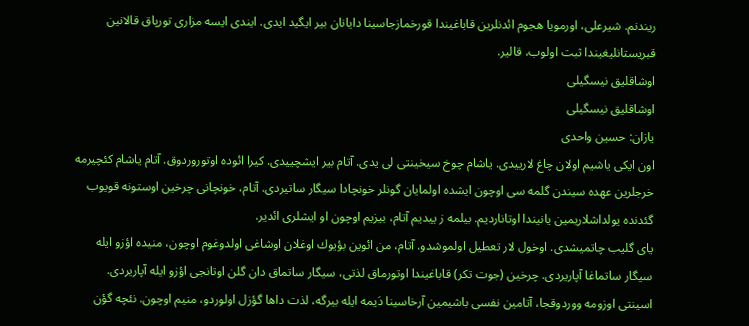ریندنم. شیرعلی، اورمویا هجوم ائدنلرین قاباغیندا قورخمازجاسینا دایانان بیر ایگید ایدی. ایندی ایسه مزاری تورپاق قالانین قبریستانلیغیندا ثبت اولوب، قالیر.
اوشاقلیق نیسگیلی
اوشاقلیق نیسگیلی
یازان: حسین واحدی
اون ایكی یاشیم اولان چاغ لارییدی. یاشام چوخ سیخینتی لی یدی. آتام بیر ایشچییدی. كیرا ائوده اوتوروردوق. آتام یاشام كئچیرمه خرجلرین عهده سیندن گلمه سی اوچون ایشده اولمایان گونلر خونچادا سیگار ساتیردی. آتام، خونچانی چرخین اوستونه قویوب گئدنده یولداشلاریمین یانیندا اوتاناردیم. بیلمه ز ییدیم آتام، بیزیم اوچون او ایشلری ائدیر.
یای گلیب چاتمیشدی. اوخول لار تعطیل اولموشدو. آتام، من ائوین بؤیوك اوغلان اوشاغی اولدوغوم اوچون، منیده اؤزو ایله سیگار ساتماغا آپاریردی. چرخین (جوت تكر) قاباغیندا اوتورماق لذتی، سیگار ساتماق دان گلن اوتانجی اؤزو ایله آپاریردی. اسینتی اوزومه ووردوقجا، آتامین نفسی باشیمین آرخاسینا دَیمه ایله بیرگه، لذت داها گؤزل اولوردو، منیم اوچون. نئچه گؤن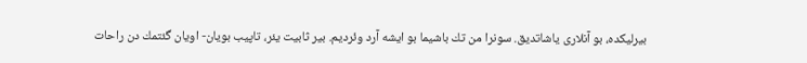بیرلیكده، بو آنلاری یاشاتدیق. سونرا من تك باشیما بو ایشه آرد وئردیم. بیر ثابیت یئر، تاپیب بویان- اویان گئتمك دن راحات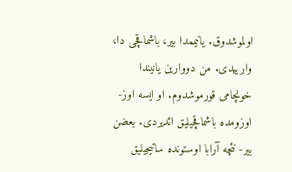اولموشدوق. یانیممدا بیر، باشماقچی دا، وارییدی. من دووارین یانیندا خونچامی قورموشدوم. او ایسه اوز- اوزومده باشماقچیلیق ائدیردی. بعضن بیر- نئچه آرابا اوستونده ساتیجیلیق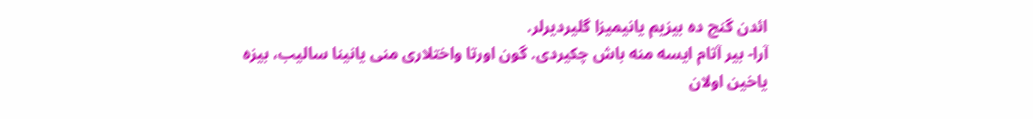ائدن گنج ده بیزیم یانیمیزا گلیردیرلر.
آرا- بیر آتام ایسه منه باش چكیردی. گون اورتا واختلاری منی یانینا سالیب، بیزه یاخین اولان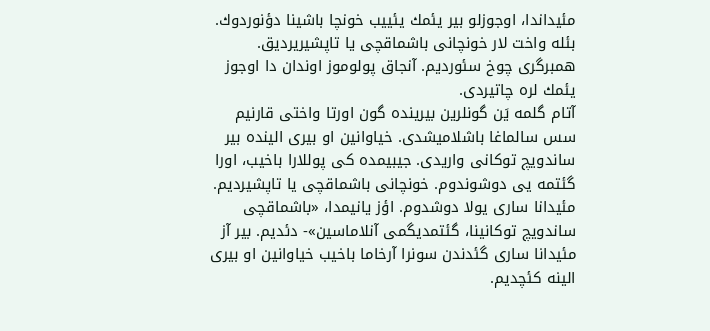مئیداندا، اوجوزلو بیر یئمك یئییب خونچا باشینا دؤنوردوك. بئله واخت لار خونچانی باشماقچی یا تاپشیریردیق. همبرگری چوخ سئوردیم. آنجاق پولوموز اوندان دا اوجوز یئمك لره چاتیردی.
آتام گلمه یَن گونلرین بیرینده گون اورتا واختی قارنیم سس سالماغا باشلامیشدی. خیاوانین او بیری الینده بیر ساندویچ توكانی واریدی. جیبیمده كی پوللارا باخیب، اورا گئتمه یی دوشوندوم. خونچانی باشماقچی یا تاپشیردیم.
مئیدانا ساری یولا دوشدوم. اؤز یانیمدا، «باشماقچی ساندویچ توكانینا، گئتمدیگمی آنلاماسین»- دئدیم. بیر آز مئیدانا ساری گئدندن سونرا آرخاما باخیب خیاوانین او بیری الینه كئچدیم.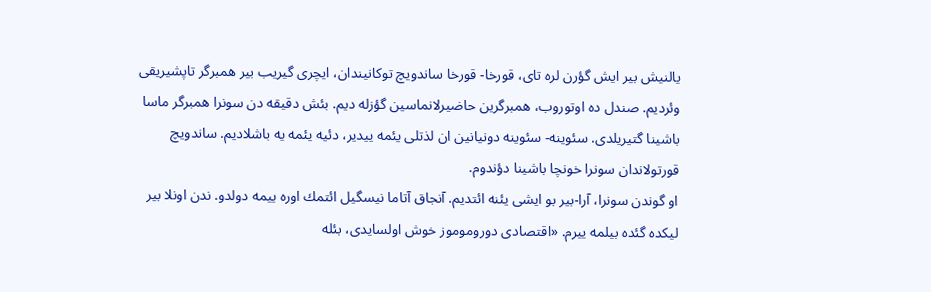یالنیش بیر ایش گؤرن لره تای، قورخا- قورخا ساندویچ توكانیندان، ایچری گیریب بیر همبرگر تاپشیریقی وئردیم. صندل ده اوتوروب، همبرگرین حاضیرلانماسین گؤزله دیم. بئش دقیقه دن سونرا همبرگر ماسا باشینا گتیریلدی. سئوینه- سئوینه دونیانین ان لذتلی یئمه ییدیر، دئیه یئمه یه باشلادیم. ساندویچ قورتولاندان سونرا خونچا باشینا دؤندوم.
او گوندن سونرا، آرا-بیر بو ایشی یئنه ائتدیم. آنجاق آتاما نیسگیل ائتمك اوره ییمه دولدو. ندن اونلا بیر لیكده گئده بیلمه ییرم. «اقتصادی دوروموموز خوش اولسایدی، بئله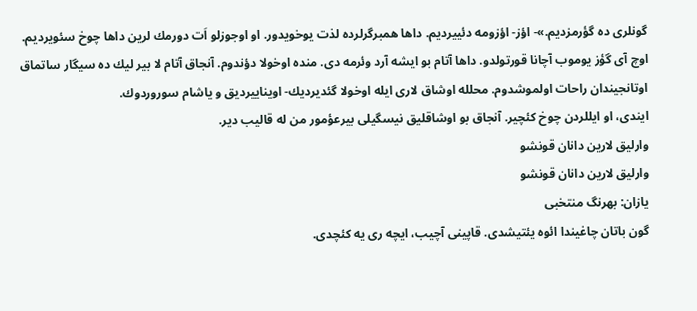گونلری ده گؤرمزدیم.»- اؤز- اؤزومه دئییردیم. داها همبرگرلرده لذت یوخویدور. او اوجوزلو اَت دورمك لرین داها چوخ سئویردیم.
اوچ آی گؤز یوموب آچانا قورتولدو. داها آتام بو ایشه آرد وئرمه دی. منده اوخولا دؤندوم. آنجاق آتام لا بیر لیك ده سیگار ساتماق اوتانجیندان راحات اولموشدوم. محلله اوشاق لاری ایله اوخولا گئدیردیك- اویناییردیق و یاشام سوروردوك.
ایندی، او ایللردن چوخ كئچیر. آنجاق بو اوشاقلیق نیسگیلی بیرعؤمور من له قالیب دیر.
وارلیق لارین دانان قونشو
وارلیق لارین دانان قونشو
یازان: بهرنگ منتخبی
گون باتان چاغیندا ائوه یئتیشدی. قاپینی آچیب، ایچه ری یه كئچدی.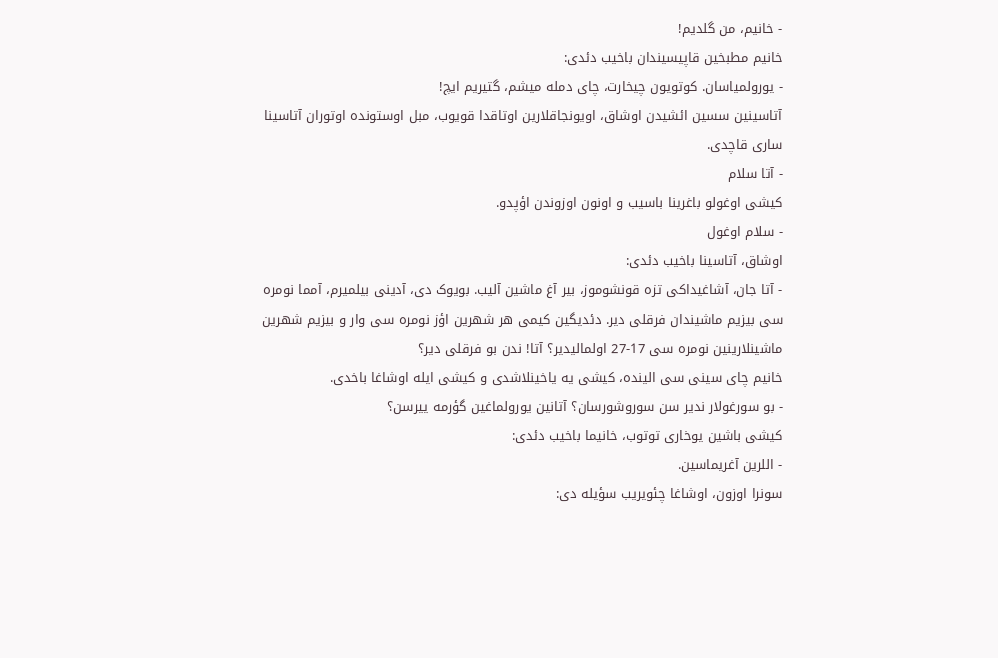- خانیم، من گلدیم!
خانیم مطبخین قاپیسیندان باخیب دئدی:
- یورولمیاسان. کوتویون چیخارت، چای دمله میشم، گتیریم ایچ!
آتاسینین سسین ائشیدن اوشاق، اویونجاقلارین اوتاقدا قویوب، مبل اوستونده اوتوران آتاسینا ساری قاچدی.
- آتا سلام
کیشی اوغولو باغرینا باسیب و اونون اوزوندن اؤپدو.
- سلام اوغول
اوشاق، آتاسینا باخیب دئدی:
- آتا جان، آشاغیداکی تزه قونشوموز، بیر آغ ماشین آلیب. بویوک دی، آدینی بیلمیرم، آمما نومره سی بیزیم ماشیندان فرقلی دیر. دئدیگین كیمی هر شهرین اؤز نومره سی وار و بیزیم شهرین ماشینلارینین نومره سی 17-27 اولمالیدیر؟ آتا! ندن بو فرقلی دیر؟
خانیم چای سینی سی الینده، کیشی یه یاخینلاشدی و كیشی ایله اوشاغا باخدی.
- بو سورغولار ندیر سن سوروشورسان؟ آتانین یورولماغین گؤرمه ییرسن؟
کیشی باشین یوخاری توتوب، خانیما باخیب دئدی:
- اللرین آغریماسین.
سونرا اوزون، اوشاغا چئویریب سؤیله دی: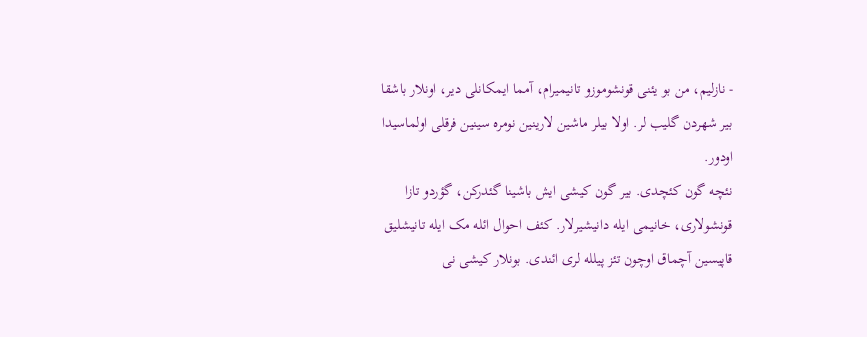- نازلیم، من بو یئنی قونشوموزو تانیمیرام، آمما ایمکانلی دیر، اونلار باشقا بیر شهردن گلیب لر. اولا بیلر ماشین لارینین نومره سینین فرقلی اولماسیدا اودور.
نئچه گون كئچدی. بیر گون کیشی ایش باشینا گئدرکن، گؤردو تازا قونشولاری، خانیمی ایله دانیشیرلار. کئف احوال ائله مک ایله تانیشلیق قاپیسین آچماق اوچون تئز پیلله لری ائندی. بونلار کیشی نی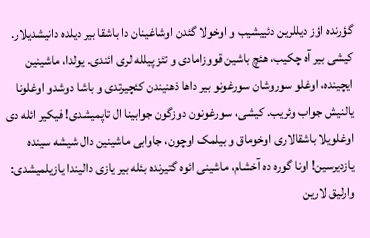گؤرنده اؤز دیللرین دئییشیب و اوخولا گئدن اوشاغینان دا باشقا بیر دیلده دانیشدیلار. کیشی بیر آه چکیب، هئچ باشین قووزامادی و تئز پیلله لری ائندی. یولدا، ماشینین ایچینده، اوغلو سوروشان سورغونو بیر داها ذهنیندن کئچیرتدی و باشا دوشدو اوغلونا یالنیش جواب وئریب. کیشی، سورغونون دوزگون جوابینا ال تاپمیشدی! فیکیر ائله دی اوغلویلا باشقالاری اوخوماق و بیلمک اوچون، جاوابی ماشینین دال شیشه سینده یازدیرسین! اونا گوره ده آخشام، ماشینی ائوه گتیرنده بئله بیر یازی دالیندا یازیلمیشدی:
وارلیق لارین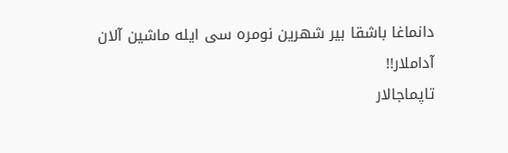دانماغا باشقا بیر شهرین نومره سی ایله ماشین آلان آداملار!!
تاپماجالار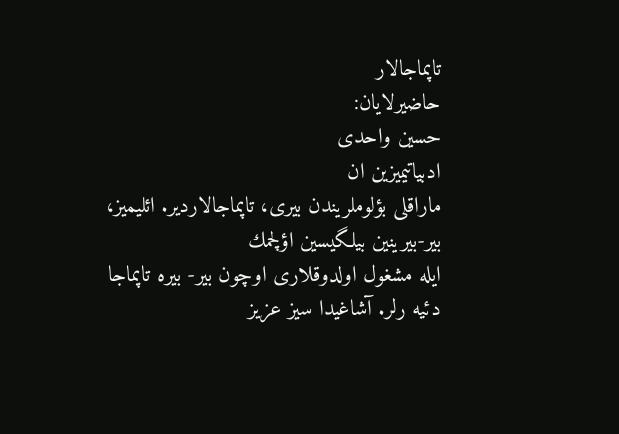تاپماجالار
حاضیرلایان:
حسین واحدی
ادبیاتیمیزین ان
ماراقلی بؤلوملریندن بیری، تاپماجالاردیر. ائلیمیز، بیر-بیرینین بیلگیسین اؤلچمك
ایله مشغول اولدوقلاری اوچون بیر- بیره تاپماجا دئیه رلر. آشاغیدا سیز عزیز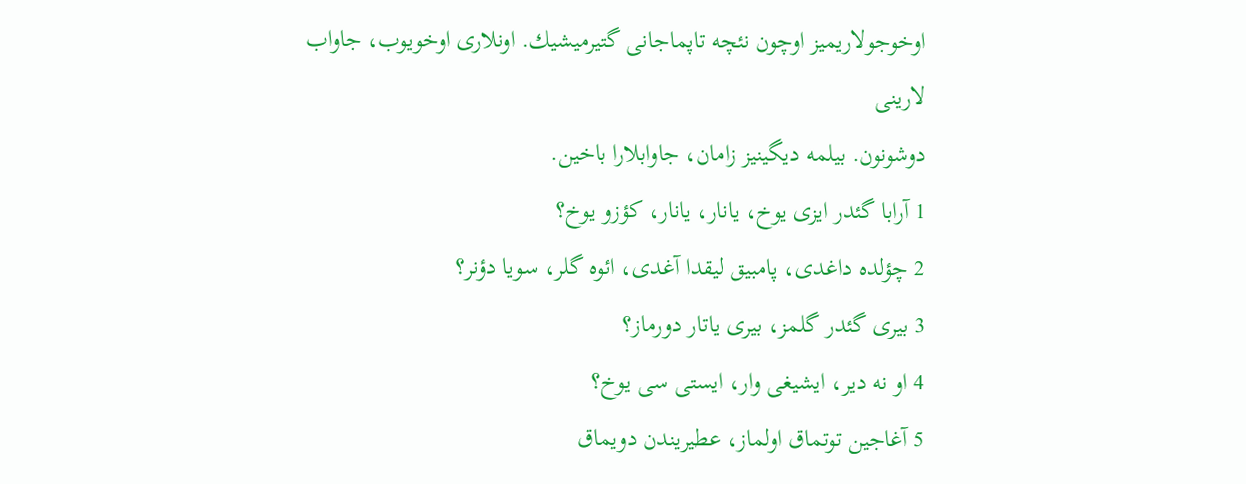اوخوجولاریمیز اوچون نئچه تاپماجانی گتیرمیشیك. اونلاری اوخویوب، جاواب لارینی
دوشونون. بیلمه دیگینیز زامان، جاوابلارا باخین.
1 آرابا گئدر ایزی یوخ، یانار، یانار، كؤزو یوخ؟
2 چؤلده داغدی، پامبیق لیقدا آغدی، ائوه گلر، سویا دؤنر؟
3 بیری گئدر گلمز، بیری یاتار دورماز؟
4 او نه دیر، ایشیغی وار، ایستی سی یوخ؟
5 آغاجین توتماق اولماز، عطیریندن دویماق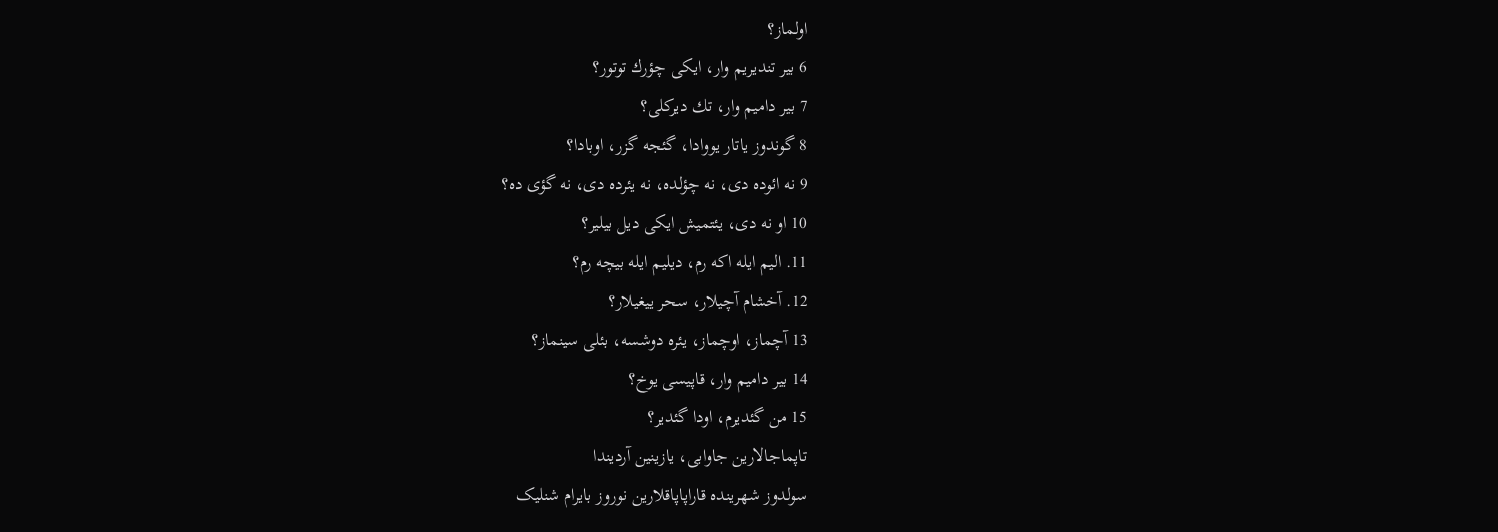اولماز؟
6 بیر تندیریم وار، ایكی چؤرك توتور؟
7 بیر دامیم وار، تك دیركلی؟
8 گوندوز یاتار یووادا، گئجه گزر، اوبادا؟
9 نه ائوده دی، نه چؤلده، نه یئرده دی، نه گؤی ده؟
10 او نه دی، یئتمیش ایكی دیل بیلیر؟
11. الیم ایله اكه رم، دیلیم ایله بیچه رم؟
12. آخشام آچیلار، سحر ییغیلار؟
13 آچماز، اوچماز، یئره دوشسه، بئلی سینماز؟
14 بیر دامیم وار، قاپیسی یوخ؟
15 من گئدیرم، اودا گئدیر؟
تاپماجالارین جاوابی، یازینین آردیندا
سولدوز شهرینده قاراپاپاقلارین نوروز بایرام شنلیک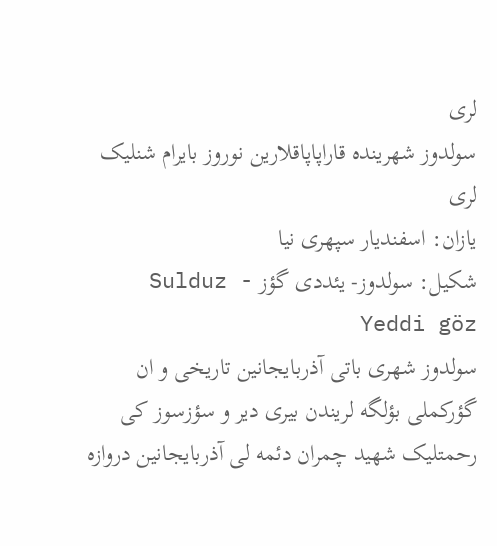لری
سولدوز شهرینده قاراپاپاقلارین نوروز بایرام شنلیک لری
یازان: اسفندیار سپهری نیا
شكیل: سولدوز- یئددی گؤز Sulduz - Yeddi göz
سولدوز شهری باتی آذربایجانین تاریخی و ان گؤرکملی بؤلگه لریندن بیری دیر و سؤزسوز کی رحمتلیک شهید چمران دئمه لی آذربایجانین دروازه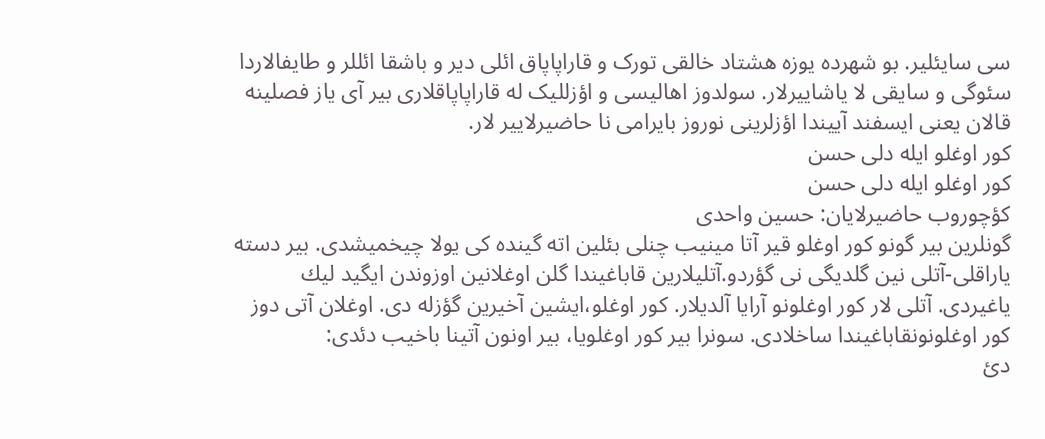سی سایئلیر. بو شهرده یوزه هشتاد خالقی تورک و قاراپاپاق ائلی دیر و باشقا ائللر و طایفالاردا سئوگی و سایقی لا یاشاییرلار. سولدوز اهالیسی و اؤزللیک له قاراپاپاقلاری بیر آی یاز فصلینه قالان یعنی ایسفند آییندا اؤزلرینی نوروز بایرامی نا حاضیرلاییر لار.
كور اوغلو ایله دلی حسن
كور اوغلو ایله دلی حسن
كؤچوروب حاضیرلایان: حسین واحدی
گونلرین بیر گونو كور اوغلو قیر آتا مینیب چنلی بئلین اته گینده كی یولا چیخمیشدی. بیر دسته یاراقلی-آتلی نین گلدیگی نی گؤردو.آتلیلارین قاباغیندا گلن اوغلانین اوزوندن ایگید لیك یاغیردی. آتلی لار كور اوغلونو آرایا آلدیلار. كور اوغلو،ایشین آخیرین گؤزله دی. اوغلان آتی دوز كور اوغلونونقاباغیندا ساخلادی. سونرا بیر كور اوغلویا، بیر اونون آتینا باخیب دئدی:
دئ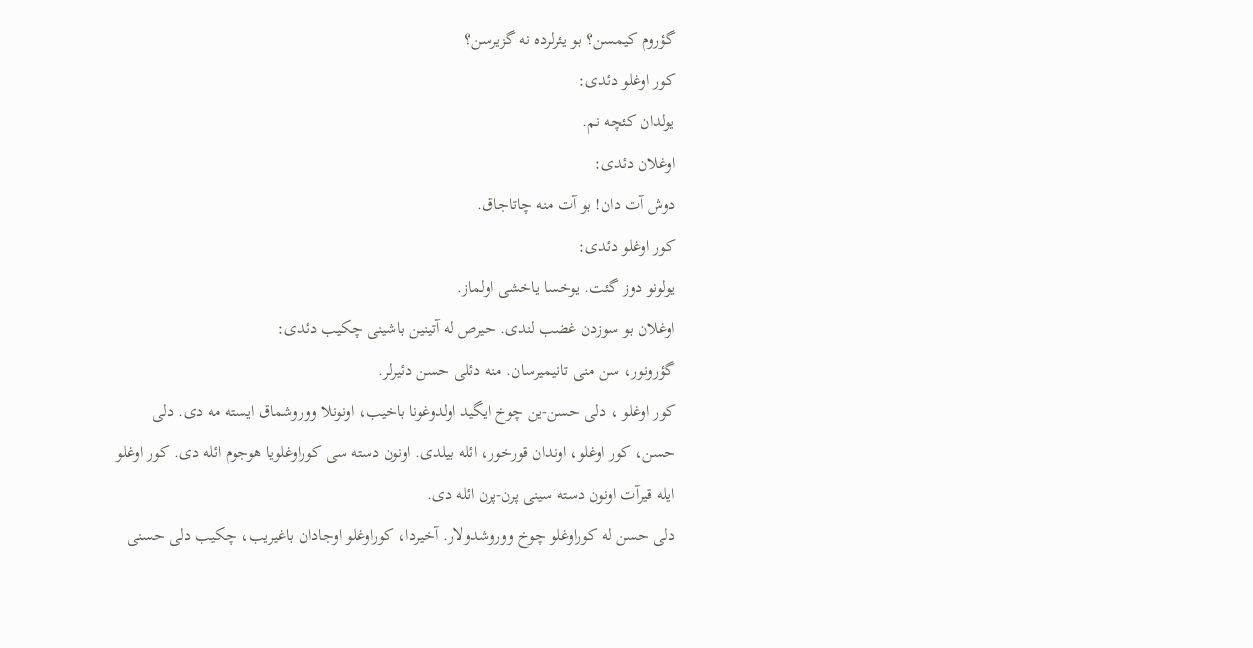گؤروم كیمسن؟ بو یئرلرده نه گزیرسن؟
كور اوغلو دئدی:
یولدان كئچه نم.
اوغلان دئدی:
دوش آت دان! بو آت منه چاتاجاق.
كور اوغلو دئدی:
یولونو دوز گئت. یوخسا یاخشی اولماز.
اوغلان بو سوزدن غضب لندی. حیرص له آتینین باشینی چكیب دئدی:
گؤرونور، سن منی تانیمیرسان. منه دئلی حسن دئیرلر.
كور اوغلو ، دلی حسن-ین چوخ ایگید اولدوغونا باخیب، اونونلا ووروشماق ایسته مه دی. دلی حسن، كور اوغلو، اوندان قورخور، ائله بیلدی. اونون دسته سی كوراوغلویا هوجوم ائله دی. كور اوغلو ایله قیرآت اونون دسته سینی پرن-پرن ائله دی.
دلی حسن له كوراوغلو چوخ ووروشدولار. آخیردا، كوراوغلو اوجادان باغیریب، چكیب دلی حسنی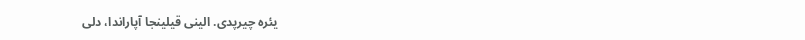یئره چیرپدی. الینی قیلینجا آپاراندا، دلی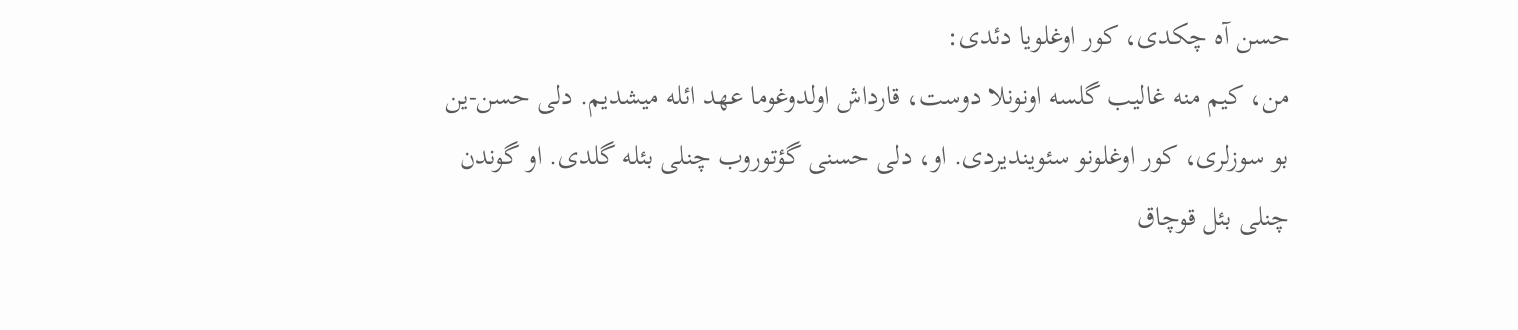حسن آه چكدی، كور اوغلویا دئدی:
من، كیم منه غالیب گلسه اونونلا دوست، قارداش اولدوغوما عهد ائله میشدیم. دلی حسن-ین بو سوزلری، كور اوغلونو سئویندیردی. او، دلی حسنی گؤتوروب چنلی بئله گلدی. او گوندن چنلی بئل قوچاق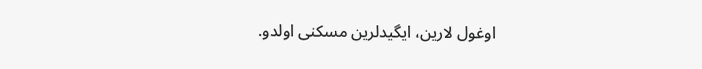اوغول لارین، ایگیدلرین مسكنی اولدو.